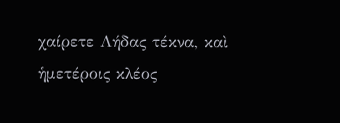χαίρετε Λήδας τέκνα, καὶ ἡμετέροις κλέος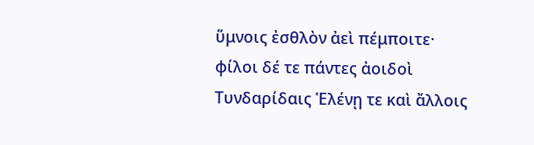ὕμνοις ἐσθλὸν ἀεὶ πέμποιτε· φίλοι δέ τε πάντες ἀοιδοὶ Τυνδαρίδαις Ἑλένῃ τε καὶ ἄλλοις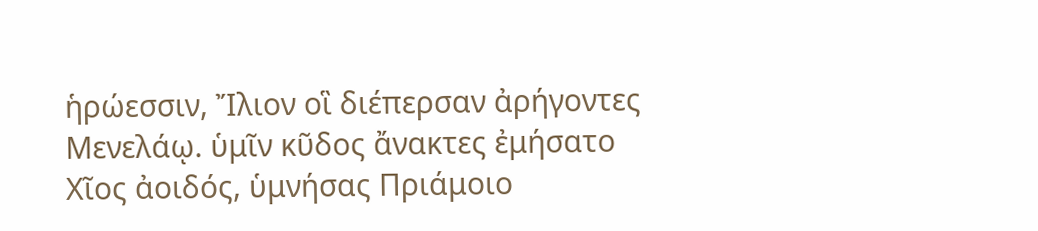ἡρώεσσιν, Ἴλιον οἳ διέπερσαν ἀρήγοντες Μενελάῳ. ὑμῖν κῦδος ἄνακτες ἐμήσατο Χῖος ἀοιδός, ὑμνήσας Πριάμοιο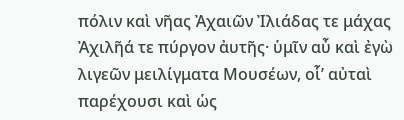πόλιν καὶ νῆας Ἀχαιῶν Ἰλιάδας τε μάχας Ἀχιλῆά τε πύργον ἀυτῆς· ὑμῖν αὖ καὶ ἐγὼ λιγεῶν μειλίγματα Μουσέων, οἷʼ αὐταὶ παρέχουσι καὶ ὡς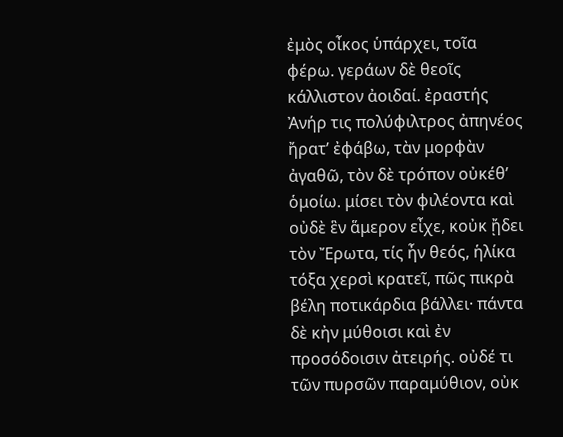ἐμὸς οἶκος ὑπάρχει, τοῖα φέρω. γεράων δὲ θεοῖς κάλλιστον ἀοιδαί. ἐραστής Ἀνήρ τις πολύφιλτρος ἀπηνέος ἤρατʼ ἐφάβω, τὰν μορφὰν ἀγαθῶ, τὸν δὲ τρόπον οὐκέθʼ ὁμοίω. μίσει τὸν φιλέοντα καὶ οὐδὲ ἓν ἅμερον εἶχε, κοὐκ ᾔδει τὸν Ἔρωτα, τίς ἦν θεός, ἡλίκα τόξα χερσὶ κρατεῖ, πῶς πικρὰ βέλη ποτικάρδια βάλλει· πάντα δὲ κἠν μύθοισι καὶ ἐν προσόδοισιν ἀτειρής. οὐδέ τι τῶν πυρσῶν παραμύθιον, οὐκ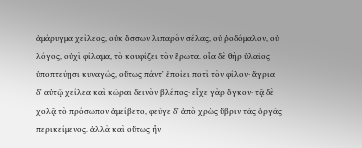ἀμάρυγμα χείλεος, οὐκ ὄσσων λιπαρὸν σέλας, οὐ ῥοδόμαλον, οὐ λόγος, οὐχὶ φίλαμα, τὸ κουφίζει τὸν ἔρωτα. οἷα δὲ θὴρ ὑλαῖος ὑποπτεύῃσι κυναγώς, οὕτως πάντʼ ἐποίει ποτὶ τὸν φίλον· ἄγρια δʼ αὐτῷ χείλεα καὶ κῶραι δεινὸν βλέπος· εἶχε γὰρ ὄγκον· τᾷ δὲ χολᾷ τὸ πρόσωπον ἀμείβετο, φεῦγε δʼ ἀπὸ χρὼς ὕβριν τᾶς ὀργᾶς περικείμενος. ἀλλὰ καὶ οὕτως ἦν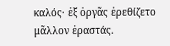καλός· ἐξ ὀργᾶς ἐρεθίζετο μᾶλλον ἐραστάς.